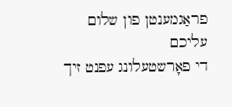פראַגמענטן פון שלום עליכם
די פאָרשטעלונג עפנט זיך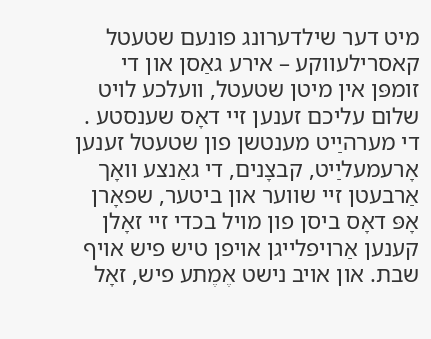מיט דער שילדערונג פונעם שטעטל קאסרילעווקע – אירע גאַסן און די זומפּן אין מיטן שטעטל, וועלכע לויט שלום עליכם זענען זיי דאָס שענסטע . די מערהיַיט מענטשן פון שטעטל זענען אָרעמעליַיט, קבצָנים, די גאַנצע וואָך אַרבעטן זיי שווער און ביטער, שפאָרן אָפּ דאָס ביסן פון מויל בכדי זיי זאָלן קענען אַרויפלייגן אויפן טיש פיש אויף שבת. און אויב נישט אֶמֶתע פיש, זאָל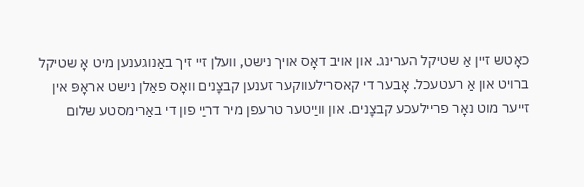כאָטש זיין אַ שטיקל הערינג. און אויב דאָס אויך נישט, וועלן זיי זיך באַנוגענען מיט אָ שטיקל ברויט און אַ רעטעכל. אָבער די קאסרילעווקער זענען קבצָנים וואָס פאַלן נישט אראָפּ אין זייער מוט נאָר פריילעכע קבצָנים. און וויַיטער טרעפן מיר דריַי פון די באַרימסטע שלום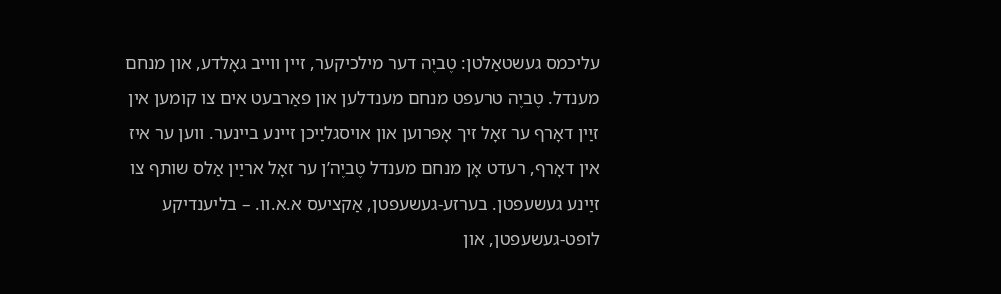עליכמס געשטאַלטן: טֶביֶה דער מילכיקער, זיין ווייב גאָלדע, און מנחם מענדל. טֶביֶה טרעפט מנחם מענדלען און פאַרבעט אים צו קומען אין זיַין דאָרף ער זאָל זיך אָפּרוען און אויסגליַיכן זיינע ביינער. ווען ער איז אין דאָרף, רעדט אָּן מנחם מענדל טֶביֶה’ן ער זאָל אריַין אַלס שותף צו זיַינע געשעפטן. בערזע-געשעפטן, אַקציעס א.א.וו. – בליענדיקע לופט-געשעפטן, און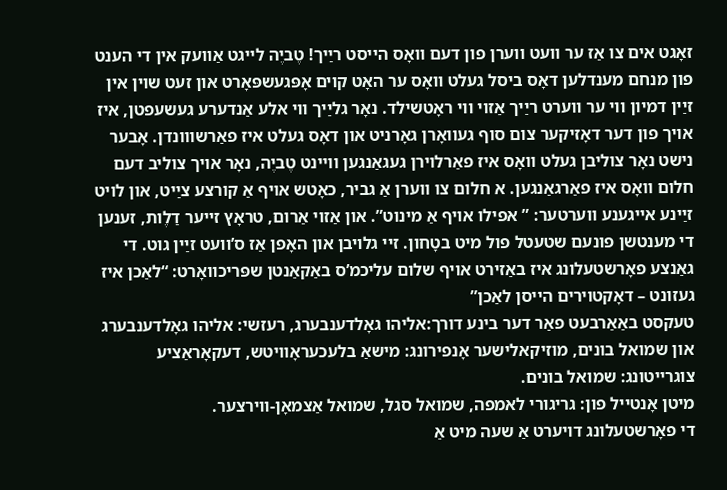זאָגט אים צו אַז ער וועט ווערן פון דעם וואָס הייסט ריַיך! טֶביֶה לייגט אַוועק אין די הענט פון מנחם מענדלען דאָס ביסל געלט וואָס ער האָט קוים אָפּגעשפּאָרט און זעט שוין אין זיַין דמיון ווי ער ווערט ריַיך אַזוי ווי ראָטשילד. נאָר גליַיך ווי אלע אַנדערע געשעפטן, איז אויך פון דער דאָזיקער צום סוף געוואָרן גאָרניט און דאָס געלט איז פאַרשווונדן. אָבער נישט נאָר צוליבן געלט וואָס איז פאַרלוירן געגאַנגען וויינט טֶביֶה, נאָר אויך צוליב דעם חלום וואָס איז פאַרגאַנגען. א חלום צו ווערן אַ גביר, כאָטש אויף אַ קורצע ציַיט, און לויט זיַינע אייגענע ווערטער: ” אפילו אויף אַ מינוט”. און אַזוי אַרום, טראָץ זייער דַלֶות, זענען די מענטשן פונעם שטעטל פול מיט בטָחון. זיי גלויבן און האָפן אַז ס’וועט זיַין גוט. די גאַנצע פאָרשטעלונג איז באַזירט אויף שלום עליכמ’ס באַקאַנטן שפּריכוואָרט: “לאַכן איז געזונט – דאָקטוירים הייסן לאַכן”
טעקסט באַאַרבעט פאַר דער בינע דורך:אליהו גאָלדענבערג, רעזשי: אליהו גאָלדענבערג און שמואל בונים, מוזיקאלישער אָנפירונג: מישאַ בלעכעראָוויטש, דעקאָראַציע צוגרייטונג: שמואל בונים.
מיטן אָנטייל פון: גריגורי לאמפה, שמואל סגל, שמואל אַצמאָן-ווירצער.
די פאָרשטעלונג דויערט אַ שעה מיט אַ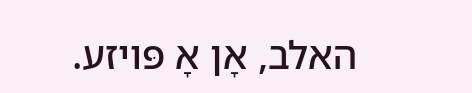האלב, אָן אָ פּויזע.